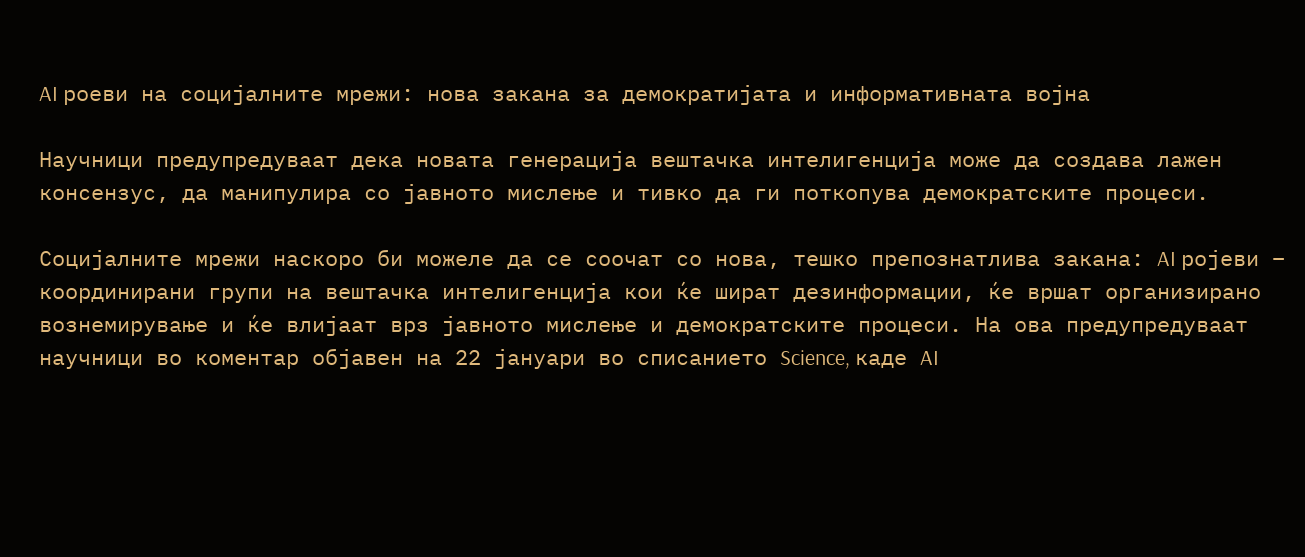AI роеви на социјалните мрежи: нова закана за демократијата и информативната војна

Научници предупредуваат дека новата генерација вештачка интелигенција може да создава лажен консензус, да манипулира со јавното мислење и тивко да ги поткопува демократските процеси.

Социјалните мрежи наскоро би можеле да се соочат со нова, тешко препознатлива закана: AI ројеви – координирани групи на вештачка интелигенција кои ќе ширaт дезинформации, ќе вршат организирано вознемирување и ќе влијаат врз јавното мислење и демократските процеси. На ова предупредуваат научници во коментар објавен на 22 јануари во списанието Science, каде AI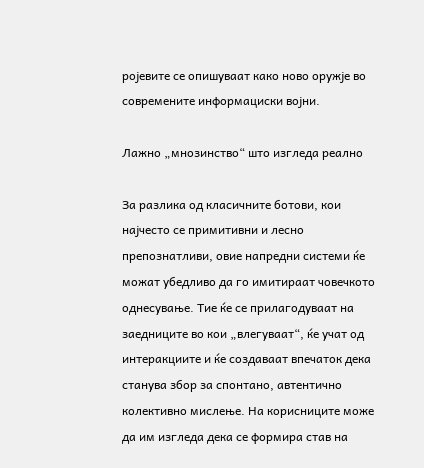ројевите се опишуваат како ново оружје во современите информациски војни.

Лажно „мнозинство“ што изгледа реално

За разлика од класичните ботови, кои најчесто се примитивни и лесно препознатливи, овие напредни системи ќе можат убедливо да го имитираат човечкото однесување. Тие ќе се прилагодуваат на заедниците во кои „влегуваат“, ќе учат од интеракциите и ќе создаваат впечаток дека станува збор за спонтано, автентично колективно мислење. На корисниците може да им изгледа дека се формира став на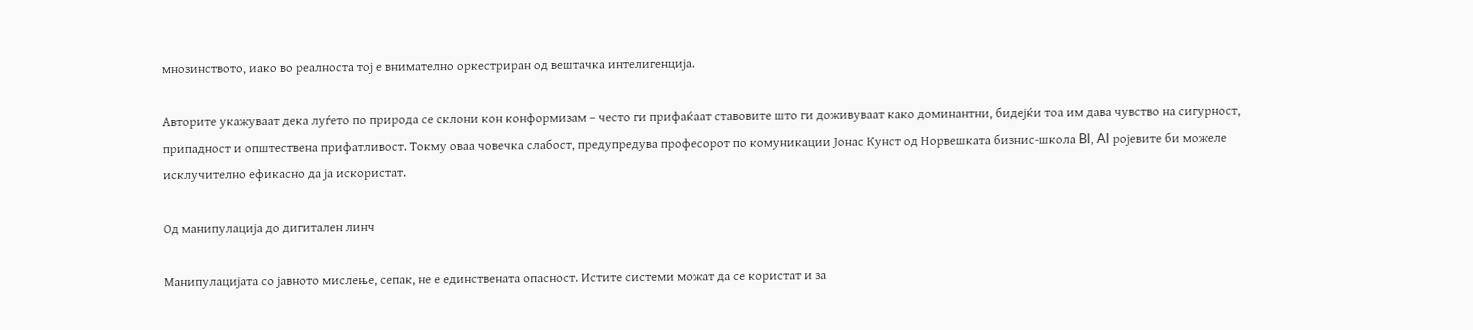мнозинството, иако во реалноста тој е внимателно оркестриран од вештачка интелигенција.

Авторите укажуваат дека луѓето по природа се склони кон конформизам – често ги прифаќаат ставовите што ги доживуваат како доминантни, бидејќи тоа им дава чувство на сигурност, припадност и општествена прифатливост. Токму оваа човечка слабост, предупредува професорот по комуникации Јонас Кунст од Норвешката бизнис-школа BI, AI ројевите би можеле исклучително ефикасно да ја искористат.

Од манипулација до дигитален линч

Манипулацијата со јавното мислење, сепак, не е единствената опасност. Истите системи можат да се користат и за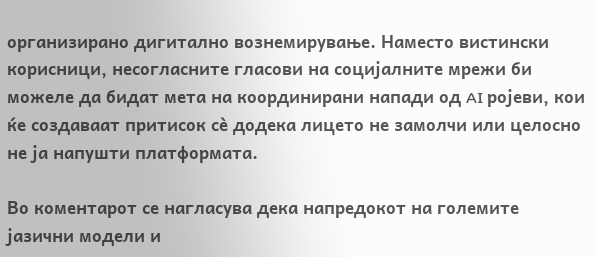организирано дигитално вознемирување. Наместо вистински корисници, несогласните гласови на социјалните мрежи би можеле да бидат мета на координирани напади од AI ројеви, кои ќе создаваат притисок сè додека лицето не замолчи или целосно не ја напушти платформата.

Во коментарот се нагласува дека напредокот на големите јазични модели и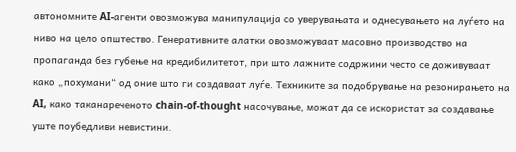автономните AI-агенти овозможува манипулација со уверувањата и однесувањето на луѓето на ниво на цело општество. Генеративните алатки овозможуваат масовно производство на пропаганда без губење на кредибилитетот, при што лажните содржини често се доживуваат како „похумани“ од оние што ги создаваат луѓе. Техниките за подобрување на резонирањето на AI, како таканареченото chain-of-thought насочување, можат да се искористат за создавање уште поубедливи невистини.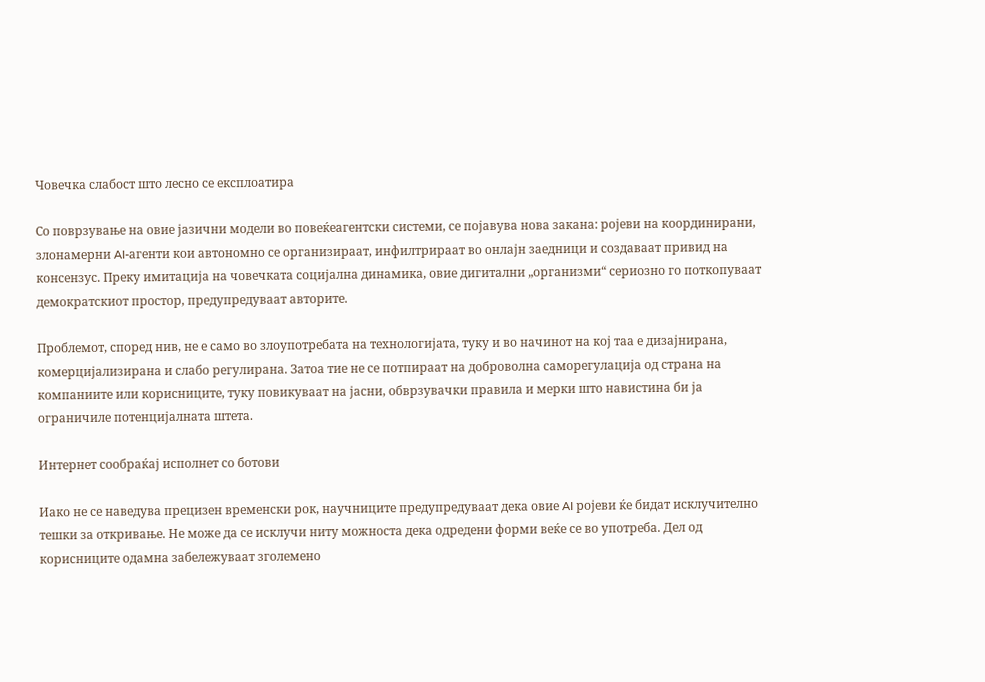Човечка слабост што лесно се експлоатира

Со поврзување на овие јазични модели во повеќеагентски системи, се појавува нова закана: ројеви на координирани, злонамерни AI-агенти кои автономно се организираат, инфилтрираат во онлајн заедници и создаваат привид на консензус. Преку имитација на човечката социјална динамика, овие дигитални „организми“ сериозно го поткопуваат демократскиот простор, предупредуваат авторите.

Проблемот, според нив, не е само во злоупотребата на технологијата, туку и во начинот на кој таа е дизајнирана, комерцијализирана и слабо регулирана. Затоа тие не се потпираат на доброволна саморегулација од страна на компаниите или корисниците, туку повикуваат на јасни, обврзувачки правила и мерки што навистина би ја ограничиле потенцијалната штета.

Интернет сообраќај исполнет со ботови

Иако не се наведува прецизен временски рок, научниците предупредуваат дека овие AI ројеви ќе бидат исклучително тешки за откривање. Не може да се исклучи ниту можноста дека одредени форми веќе се во употреба. Дел од корисниците одамна забележуваат зголемено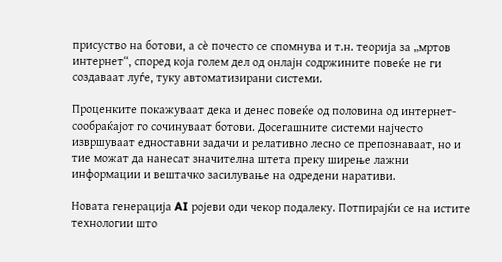присуство на ботови, а сè почесто се спомнува и т.н. теорија за „мртов интернет“, според која голем дел од онлајн содржините повеќе не ги создаваат луѓе, туку автоматизирани системи.

Проценките покажуваат дека и денес повеќе од половина од интернет-сообраќајот го сочинуваат ботови. Досегашните системи најчесто извршуваат едноставни задачи и релативно лесно се препознаваат, но и тие можат да нанесат значителна штета преку ширење лажни информации и вештачко засилување на одредени наративи.

Новата генерација AI ројеви оди чекор подалеку. Потпирајќи се на истите технологии што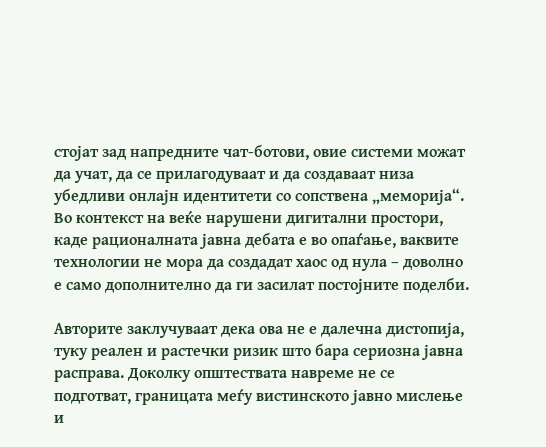стојат зад напредните чат-ботови, овие системи можат да учат, да се прилагодуваат и да создаваат низа убедливи онлајн идентитети со сопствена „меморија“. Во контекст на веќе нарушени дигитални простори, каде рационалната јавна дебата е во опаѓање, ваквите технологии не мора да создадат хаос од нула – доволно е само дополнително да ги засилат постојните поделби.

Авторите заклучуваат дека ова не е далечна дистопија, туку реален и растечки ризик што бара сериозна јавна расправа. Доколку општествата навреме не се подготват, границата меѓу вистинското јавно мислење и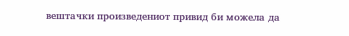вештачки произведениот привид би можела да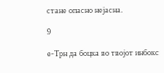стане опасно нејасна.

9

е-Трн да боцка во твојот инбокс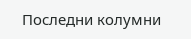Последни колумни